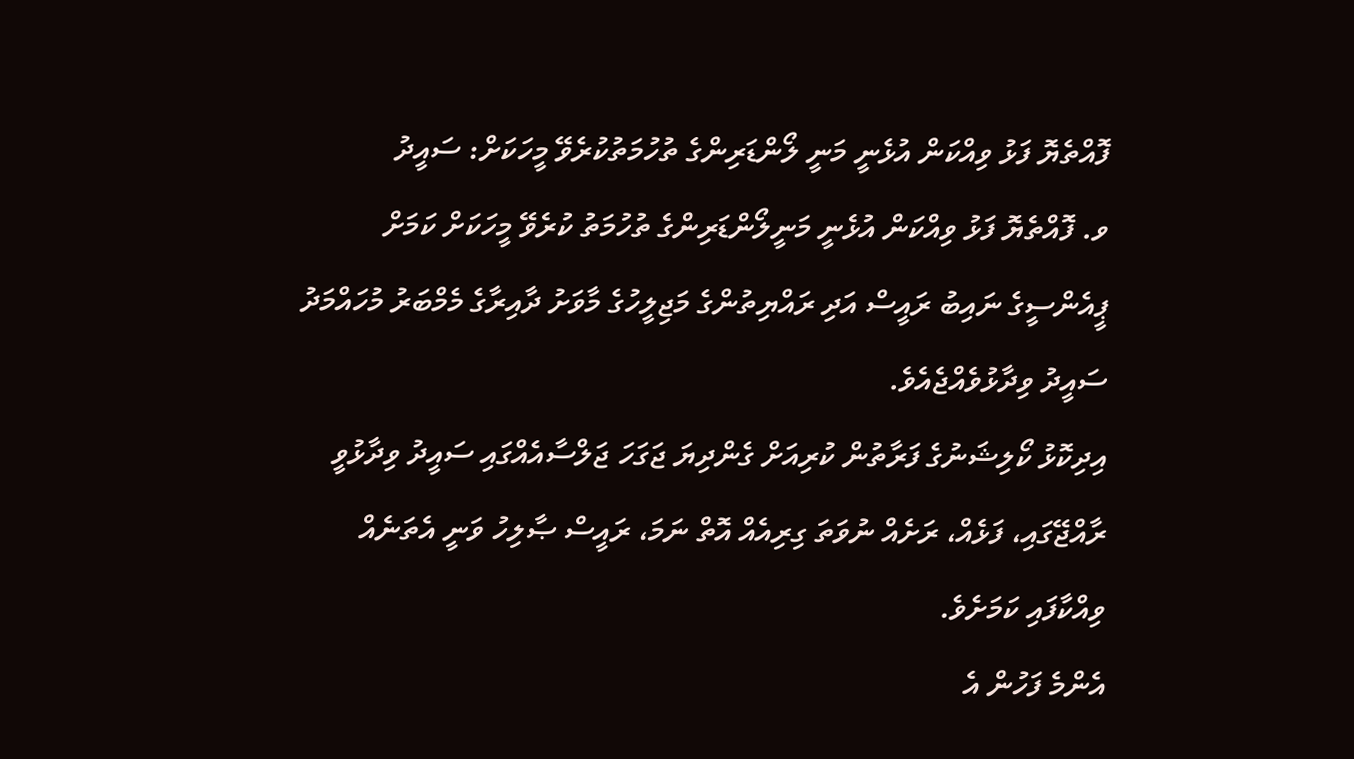ފޮއްތެޔޮ ފަޅު ވިއްކަން އުޅެނީ މަނީ ލޯންޑަރިންގެ ތުހުމަތުކުރެވޭ މީހަކަށް: ސައީދު
ވ. ފޮއްތެޔޮ ފަޅު ވިއްކަން އުޅެނީ މަނީލޯންޑަރިންގެ ތުހުމަތު ކުރެވޭ މީހަކަށް ކަމަށް ޕީއެންސީގެ ނައިބު ރައީސް އަދި ރައްޔިތުންގެ މަޖިލީހުގެ މާވަށު ދާއިރާގެ މެމްބަރު މުހައްމަދު ސައީދު ވިދާޅުވެއްޖެއެވެ.
އިދިކޮޅު ކޯލިޝަނުގެ ފަރާތުން ކުރިއަށް ގެންދިޔަ ޖަގަހަ ޖަލްސާއެއްގައި ސައީދު ވިދާޅުވީ ރާއްޖޭގައި، ފަޅެއް، ރަށެއް ނުވަތަ ގިރިއެއް އޮތް ނަމަ، ރައީސް ޞާލިހު ވަނީ އެތަނެއް ވިއްކާފައި ކަމަށެވެ.
އެންމެ ފަހުން އެ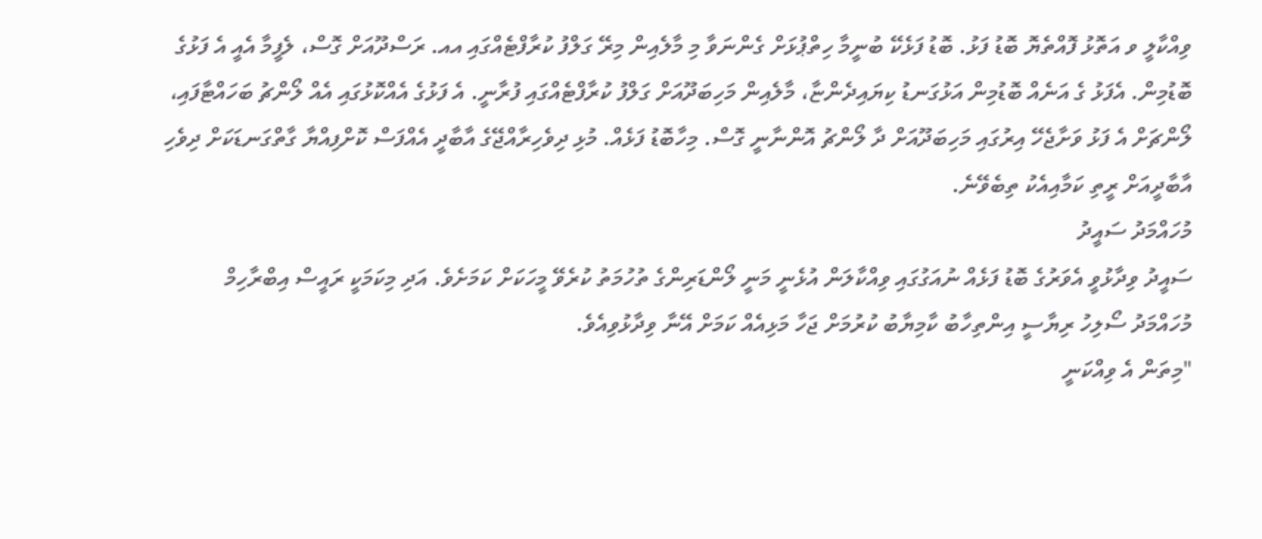ވިއްކާލީ ވ އަތޮޅު ފޮއްތެޔޮ ބޮޑު ފަޅު. ބޮޑު ފަޅެކޭ ބުނީމާ ހިތްޕުޅަށް ގެންނަވާ މި މާލެއިން މިރޭ ގަލްފު ކުރާފްޓެއްގައި އއ. ރަސްދޫއަށް ގޮސް، ލެފީމާ އެއީ އެ ފަޅުގެ ބޮޑުމިން. އެފަޅު ގެ އަނެއް ބޮޑުމިން އަޅުގަނޑު ކިޔައިދެންޏާ، މާލެއިން މަހިބަދޫއަށް ގަލްފު ކުރާފްޓެއްގައި ފުރާނީ. އެ ފަޅުގެ އެއްކޮޅުގައި އެއް ލޯންޗު ބަހައްޓާފައި، ލޯންޗަށް އެ ފަޅު ވަށާޖެހޭ އިރުގައި މަހިބަދޫއަށް ދާ ލޯންޗު އޮންނާނީ ގޮސް. މިހާބޮޑު ފަޅެއް. މުޅި ދިވެހިރާއްޖޭގެ އާބާދީ އެއްފަސް ކޮށްފިއްޔާ ގާތްގަނޑަކަށް ދިވެހި އާބާދީއަށް ރީތި ކަމާއިއެކު ތިބެވޭނެ.
މުހައްމަދު ސައީދު
ސައީދު ވިދާޅުވީ އެވަރުގެ ބޮޑު ފަޅެއް ނުއަގުގައި ވިއްކާލަން އުޅެނީ މަނީ ލޯންޑަރިންގެ ތުހުމަތު ކުރެވޭ މީހަކަށް ކަމަށެވެ. އަދި މިކަމަކީ ރައީސް އިބްރާހިމް މުހައްމަދު ސޯލިހު ރިޔާސީ އިންތިހާބު ކާމިޔާބު ކުރުމަށް ޖަހާ މަޅިއެއް ކަމަށް އޭނާ ވިދާޅުވިއެވެ.
"މިތަން އެ ވިއްކަނީ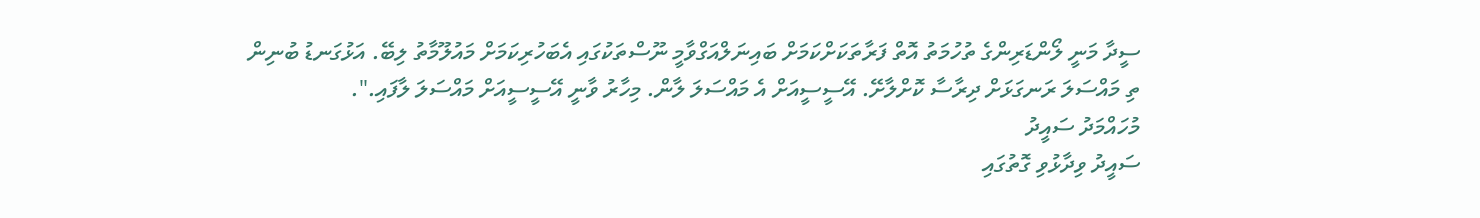ސީދާ މަނީ ލޯންޑަރިންގެ ތުހުމަތު އޮތް ފަރާތަކަށްކަމަށް ބައިނަލްއަގްވާމީ ނޫސްތަކުގައި އެބަހުރިކަމަށް މައުލޫމާތު ލިބޭ. އަޅުގަނޑު ބުނިން ތި މައްސަލަ ރަނގަޅަށް ދިރާސާ ކޮށްލާށޭ. އޭސީސީއަށް އެ މައްސަލަ ލާން. މިހާރު ވާނީ އޭސީސީއަށް މައްސަލަ ލާފައި.".
މުހައްމަދު ސައީދު
ސައީދު ވިދާޅުވި ގޮތުގައި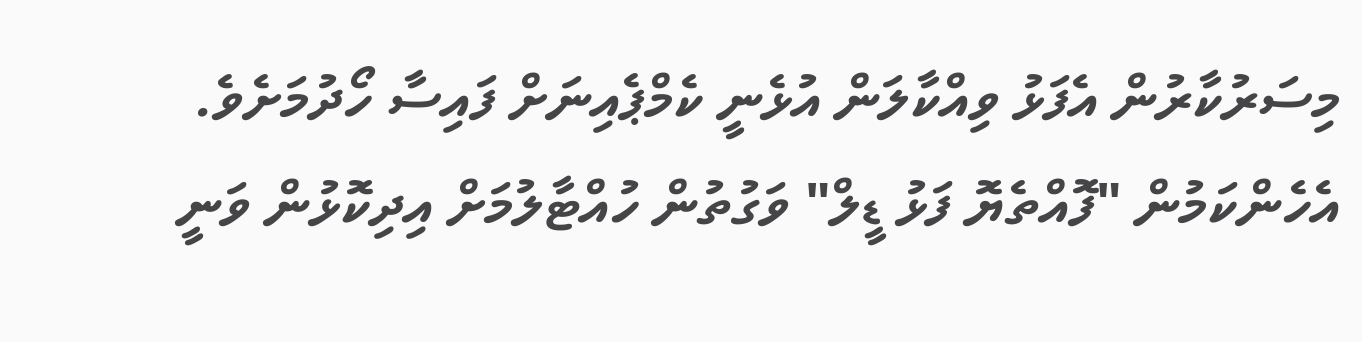މިސަރުކާރުން އެފަޅު ވިއްކާލަން އުޅެނީ ކެމްޕެއިނަށް ފައިސާ ހޯދުމަށެވެ. އެހެންކަމުން "ފޮއްތެޔޮ ފަޅު ޑީލް" ވަގުތުން ހުއްޓާލުމަށް އިދިކޮޅުން ވަނީ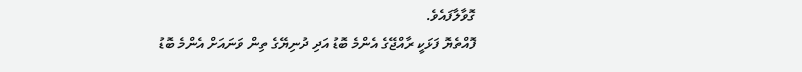ގޮވާލާފައެވެ.
ފޮއްތެޔޮ ފަޅަކީ ރާއްޖޭގެ އެންމެ ބޮޑު އަދި ދުނިޔޭގެ ތިން ވަނައަށް އެންމެ ބޮޑު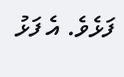ފަޅެވެ. އެ ފަޅު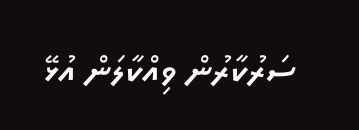ސަރުކާރުން ވިއްކާލަން އުޅޭ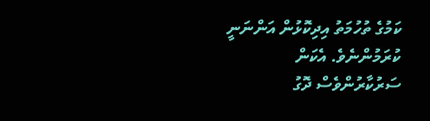ކަމުގެ ތުހުމަތު އިދިކޮޅުން އަންނަނީ ކުރަމުންނެވެ. އެކަން ސަރުކާރުންވެސް ދޮގު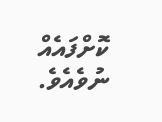ކޮށްފައެއް ނުވެއެވެ.